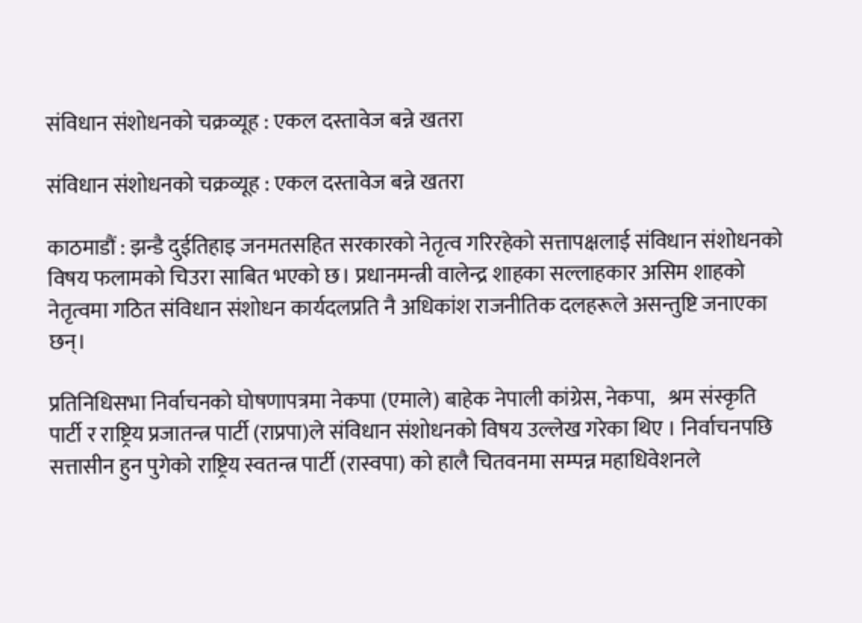संविधान संशोधनको चक्रव्यूह : एकल दस्तावेज बन्ने खतरा

संविधान संशोधनको चक्रव्यूह : एकल दस्तावेज बन्ने खतरा

काठमाडौं : झन्डै दुईतिहाइ जनमतसहित सरकारको नेतृत्व गरिरहेको सत्तापक्षलाई संविधान संशोधनको विषय फलामको चिउरा साबित भएको छ। प्रधानमन्त्री वालेन्द्र शाहका सल्लाहकार असिम शाहको नेतृत्वमा गठित संविधान संशोधन कार्यदलप्रति नै अधिकांश राजनीतिक दलहरूले असन्तुष्टि जनाएका छन्।

प्रतिनिधिसभा निर्वाचनको घोषणापत्रमा नेकपा (एमाले) बाहेक नेपाली कांग्रेस, नेकपा,   श्रम संस्कृति पार्टी र राष्ट्रिय प्रजातन्त्र पार्टी (राप्रपा)ले संविधान संशोधनको विषय उल्लेख गरेका थिए । निर्वाचनपछि सत्तासीन हुन पुगेको राष्ट्रिय स्वतन्त्र पार्टी (रास्वपा) को हालै चितवनमा सम्पन्न महाधिवेशनले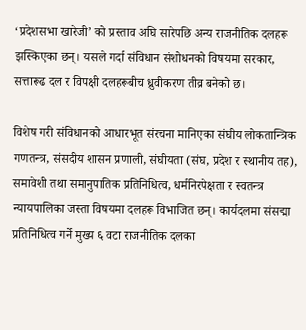‘प्रदेशसभा खारेजी’ को प्रस्ताव अघि सारेपछि अन्य राजनीतिक दलहरू झस्किएका छन्। यसले गर्दा संविधान संशोधनको विषयमा सरकार, सत्तारूढ दल र विपक्षी दलहरूबीच ध्रुवीकरण तीव्र बनेको छ।

विशेष गरी संविधानको आधारभूत संरचना मानिएका संघीय लोकतान्त्रिक गणतन्त्र, संसदीय शासन प्रणाली, संघीयता (संघ, प्रदेश र स्थानीय तह), समावेशी तथा समानुपातिक प्रतिनिधित्व, धर्मनिरपेक्षता र स्वतन्त्र न्यायपालिका जस्ता विषयमा दलहरू विभाजित छन्। कार्यदलमा संसद्मा प्रतिनिधित्व गर्ने मुख्य ६ वटा राजनीतिक दलका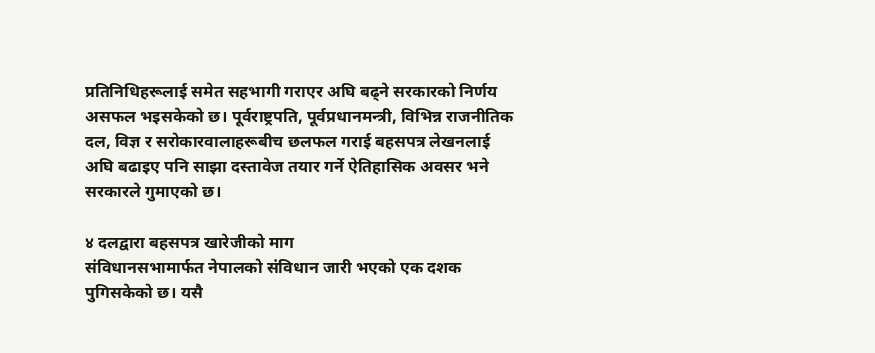प्रतिनिधिहरूलाई समेत सहभागी गराएर अघि बढ्ने सरकारको निर्णय असफल भइसकेको छ। पूर्वराष्ट्रपति, पूर्वप्रधानमन्त्री, विभिन्न राजनीतिक दल, विज्ञ र सरोकारवालाहरूबीच छलफल गराई बहसपत्र लेखनलाई अघि बढाइए पनि साझा दस्तावेज तयार गर्ने ऐतिहासिक अवसर भने सरकारले गुमाएको छ।

४ दलद्वारा बहसपत्र खारेजीको माग
संविधानसभामार्फत नेपालको संविधान जारी भएको एक दशक पुगिसकेको छ। यसै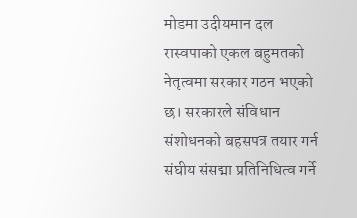मोडमा उदीयमान दल रास्वपाको एकल बहुमतको नेतृत्वमा सरकार गठन भएको छ। सरकारले संविधान संशोधनको बहसपत्र तयार गर्न संघीय संसद्मा प्रतिनिधित्व गर्ने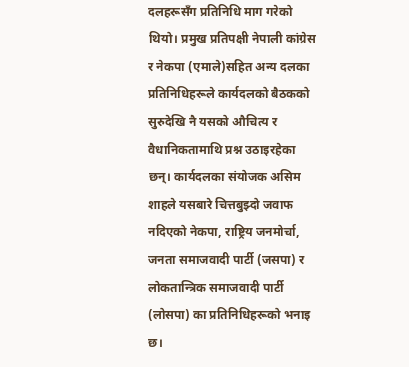दलहरूसँग प्रतिनिधि माग गरेको थियो। प्रमुख प्रतिपक्षी नेपाली कांग्रेस र नेकपा (एमाले)सहित अन्य दलका प्रतिनिधिहरूले कार्यदलको बैठकको सुरुदेखि नै यसको औचित्य र वैधानिकतामाथि प्रश्न उठाइरहेका छन्। कार्यदलका संयोजक असिम शाहले यसबारे चित्तबुझ्दो जवाफ नदिएको नेकपा, राष्ट्रिय जनमोर्चा, जनता समाजवादी पार्टी (जसपा) र लोकतान्त्रिक समाजवादी पार्टी (लोसपा) का प्रतिनिधिहरूको भनाइ छ।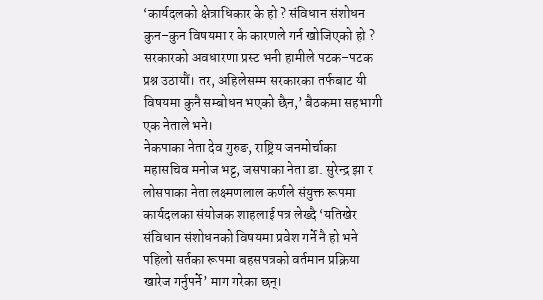‘कार्यदलको क्षेत्राधिकार के हो ? संविधान संशोधन कुन–कुन विषयमा र के कारणले गर्न खोजिएको हो ?  सरकारको अवधारणा प्रस्ट भनी हामीले पटक–पटक प्रश्न उठायौं। तर, अहिलेसम्म सरकारका तर्फबाट यी विषयमा कुनै सम्बोधन भएको छैन,’ बैठकमा सहभागी एक नेताले भने।
नेकपाका नेता देव गुरुङ, राष्ट्रिय जनमोर्चाका महासचिव मनोज भट्ट, जसपाका नेता डा. सुरेन्द्र झा र लोसपाका नेता लक्ष्मणलाल कर्णले संयुक्त रूपमा कार्यदलका संयोजक शाहलाई पत्र लेख्दै ‘यतिखेर संविधान संशोधनको विषयमा प्रवेश गर्ने नै हो भने पहिलो सर्तका रूपमा बहसपत्रको वर्तमान प्रक्रिया खारेज गर्नुपर्ने’ माग गरेका छन्।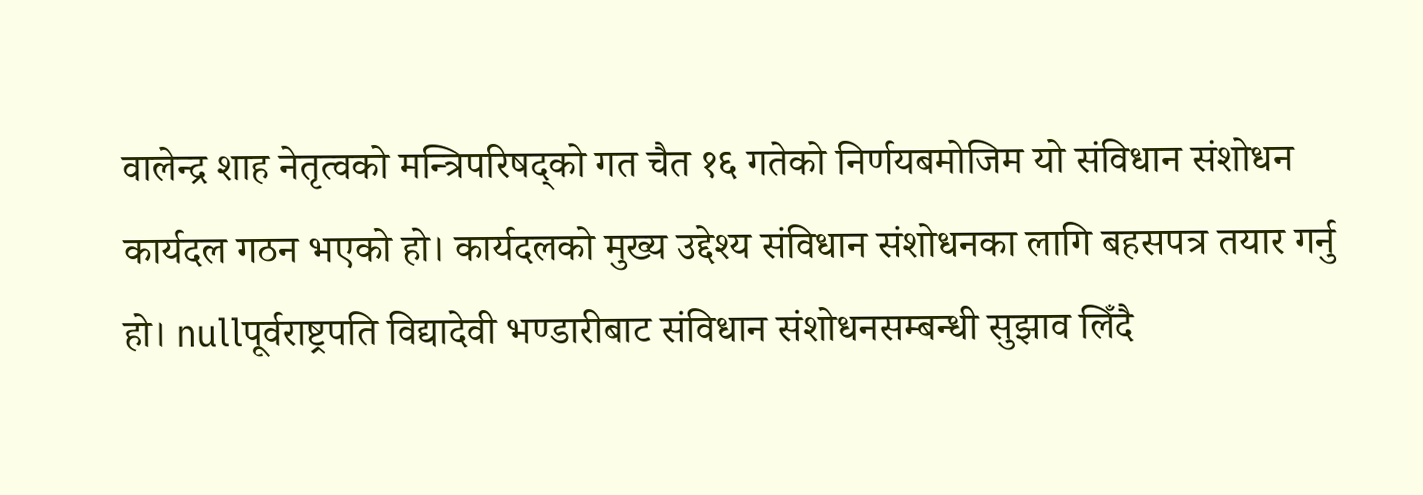वालेन्द्र शाह नेतृत्वको मन्त्रिपरिषद्को गत चैत १६ गतेको निर्णयबमोजिम यो संविधान संशोधन कार्यदल गठन भएको हो। कार्यदलको मुख्य उद्देश्य संविधान संशोधनका लागि बहसपत्र तयार गर्नु हो। nullपूर्वराष्ट्रपति विद्यादेवी भण्डारीबाट संविधान संशोधनसम्बन्धी सुझाव लिँदै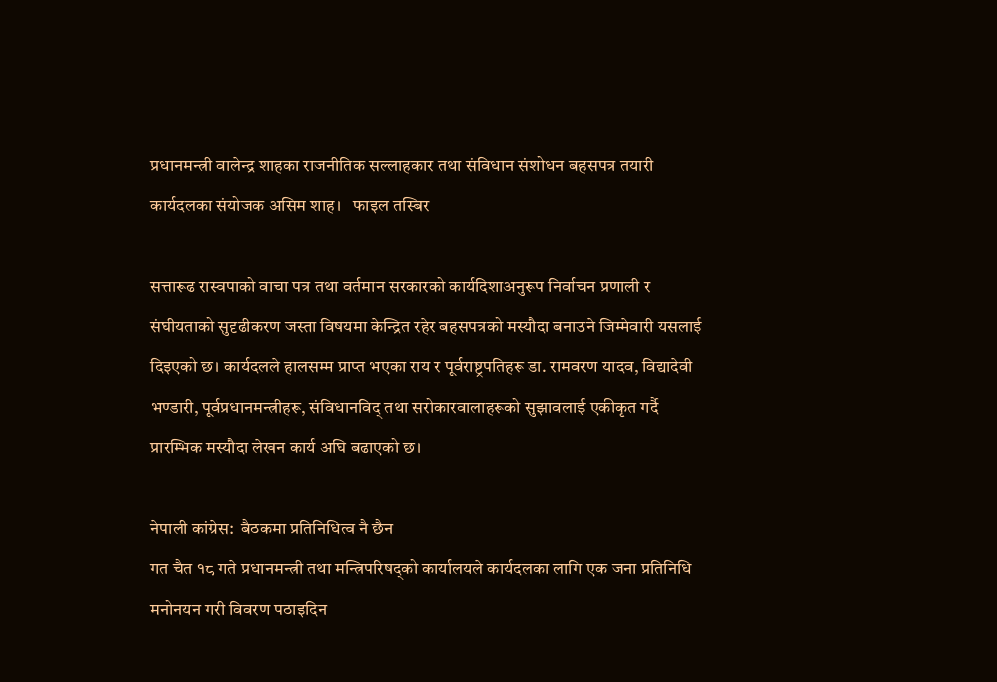प्रधानमन्त्री वालेन्द्र शाहका राजनीतिक सल्लाहकार तथा संविधान संशोधन बहसपत्र तयारी कार्यदलका संयोजक असिम शाह।   फाइल तस्बिर

सत्तारूढ रास्वपाको वाचा पत्र तथा वर्तमान सरकारको कार्यदिशाअनुरूप निर्वाचन प्रणाली र संघीयताको सुदृढीकरण जस्ता विषयमा केन्द्रित रहेर बहसपत्रको मस्यौदा बनाउने जिम्मेवारी यसलाई दिइएको छ। कार्यदलले हालसम्म प्राप्त भएका राय र पूर्वराष्ट्रपतिहरू डा. रामवरण यादव, विद्यादेवी भण्डारी, पूर्वप्रधानमन्त्रीहरू, संविधानविद् तथा सरोकारवालाहरूको सुझावलाई एकीकृत गर्दै प्रारम्भिक मस्यौदा लेखन कार्य अघि बढाएको छ।

नेपाली कांग्रेस:  बैठकमा प्रतिनिधित्व नै छैन
गत चैत १८ गते प्रधानमन्त्री तथा मन्त्रिपरिषद्को कार्यालयले कार्यदलका लागि एक जना प्रतिनिधि मनोनयन गरी विवरण पठाइदिन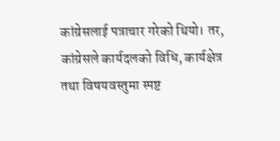कांग्रेसलाई पत्राचार गरेको थियो। तर, कांग्रेसले कार्यदलको विधि, कार्यक्षेत्र तथा विषयवस्तुमा स्पष्ट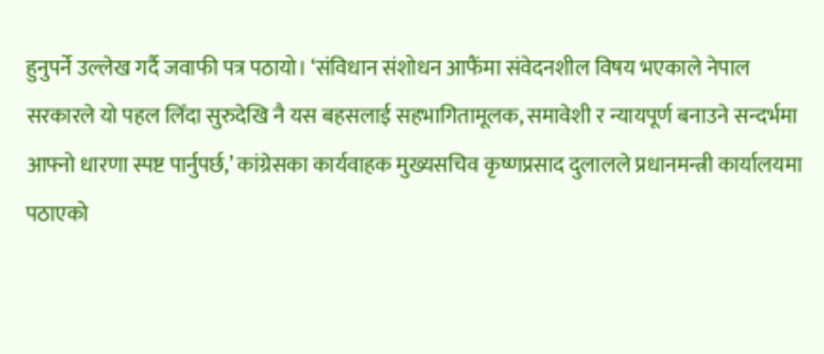हुनुपर्ने उल्लेख गर्दै जवाफी पत्र पठायो। ‘संविधान संशोधन आफैंमा संवेदनशील विषय भएकाले नेपाल सरकारले यो पहल लिँदा सुरुदेखि नै यस बहसलाई सहभागितामूलक, समावेशी र न्यायपूर्ण बनाउने सन्दर्भमा आफ्नो धारणा स्पष्ट पार्नुपर्छ,’ कांग्रेसका कार्यवाहक मुख्यसचिव कृष्णप्रसाद दुलालले प्रधानमन्त्री कार्यालयमा पठाएको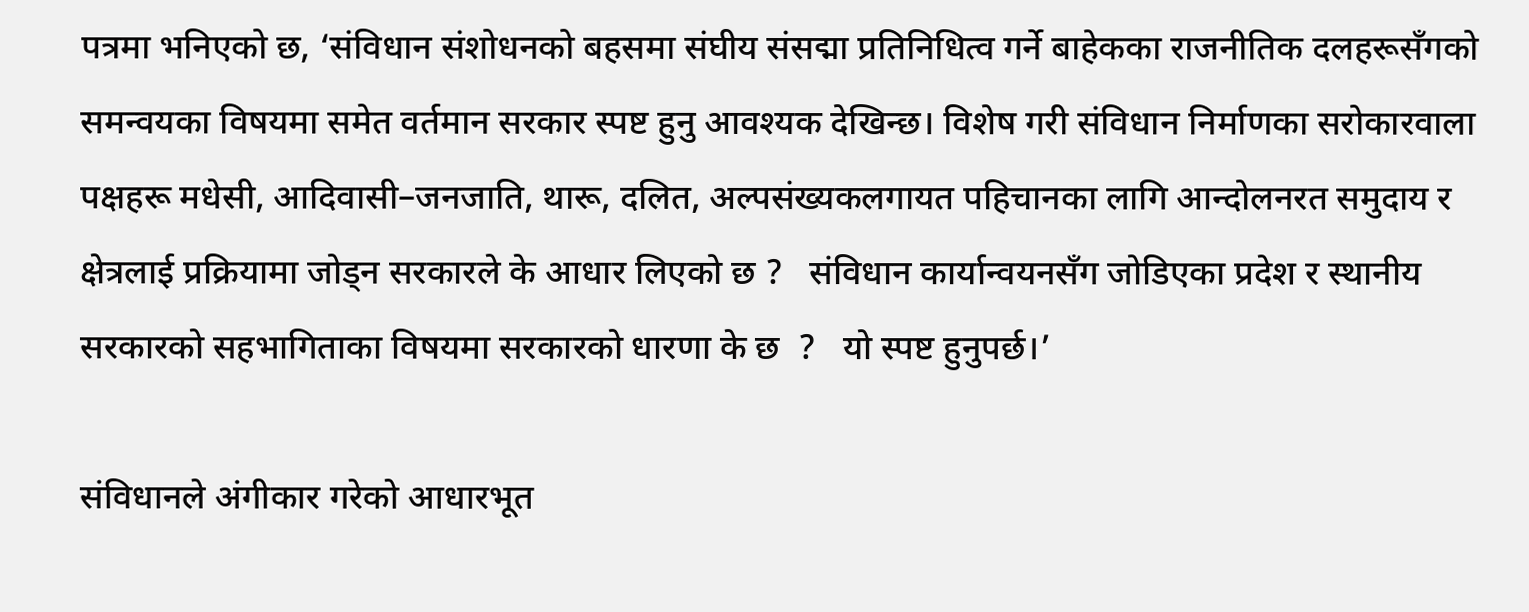पत्रमा भनिएको छ, ‘संविधान संशोधनको बहसमा संघीय संसद्मा प्रतिनिधित्व गर्ने बाहेकका राजनीतिक दलहरूसँगको समन्वयका विषयमा समेत वर्तमान सरकार स्पष्ट हुनु आवश्यक देखिन्छ। विशेष गरी संविधान निर्माणका सरोकारवाला पक्षहरू मधेसी, आदिवासी–जनजाति, थारू, दलित, अल्पसंख्यकलगायत पहिचानका लागि आन्दोलनरत समुदाय र क्षेत्रलाई प्रक्रियामा जोड्न सरकारले के आधार लिएको छ ?   संविधान कार्यान्वयनसँग जोडिएका प्रदेश र स्थानीय सरकारको सहभागिताका विषयमा सरकारको धारणा के छ  ?   यो स्पष्ट हुनुपर्छ।’

संविधानले अंगीकार गरेको आधारभूत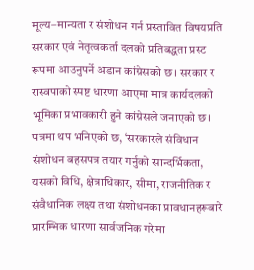मूल्य–मान्यता र संशोधन गर्न प्रस्तावित विषयप्रति सरकार एवं नेतृत्वकर्ता दलको प्रतिबद्धता प्रस्ट रूपमा आउनुपर्ने अडान कांग्रेसको छ। सरकार र रास्वपाको स्पष्ट धारणा आएमा मात्र कार्यदलको भूमिका प्रभावकारी हुने कांग्रेसले जनाएको छ। पत्रमा थप भनिएको छ, ‘सरकारले संविधान संशोधन बहसपत्र तयार गर्नुको सान्दर्भिकता, यसको विधि, क्षेत्राधिकार, सीमा, राजनीतिक र संवैधानिक लक्ष्य तथा संशोधनका प्रावधानहरूबारे प्रारम्भिक धारणा सार्वजनिक गरेमा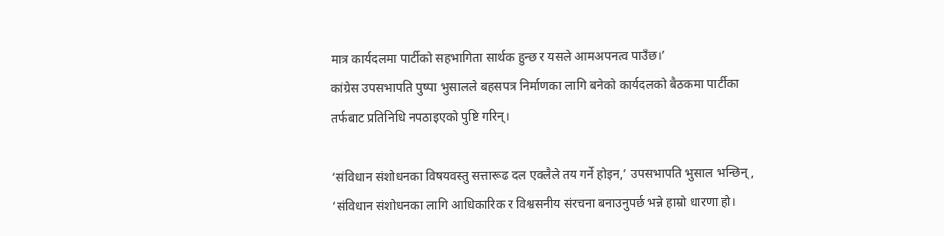मात्र कार्यदलमा पार्टीको सहभागिता सार्थक हुन्छ र यसले आमअपनत्व पाउँछ।’
कांग्रेस उपसभापति पुष्पा भुसालले बहसपत्र निर्माणका लागि बनेको कार्यदलको बैठकमा पार्टीका तर्फबाट प्रतिनिधि नपठाइएको पुष्टि गरिन्।

‘संविधान संशोधनका विषयवस्तु सत्तारूढ दल एक्लैले तय गर्ने होइन,’ उपसभापति भुसाल भन्छिन्, ‘संविधान संशोधनका लागि आधिकारिक र विश्वसनीय संरचना बनाउनुपर्छ भन्ने हाम्रो धारणा हो।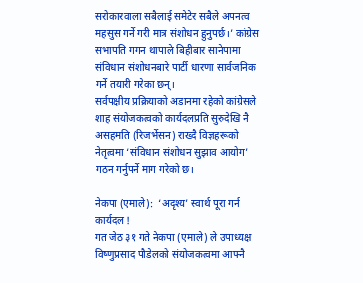सरोकारवाला सबैलाई समेटेर सबैले अपनत्व महसुस गर्ने गरी मात्र संशोधन हुनुपर्छ।’ कांग्रेस सभापति गगन थापाले बिहीबार सानेपामा संविधान संशोधनबारे पार्टी धारणा सार्वजनिक गर्ने तयारी गरेका छन्।
सर्वपक्षीय प्रक्रियाको अडानमा रहेको कांग्रेसले शाह संयोजकत्वको कार्यदलप्रति सुरुदेखि नै असहमति (रिजर्भेसन) राख्दै विज्ञहरूको नेतृत्वमा ‘संविधान संशोधन सुझाव आयोग’ गठन गर्नुपर्ने माग गरेको छ।

नेकपा (एमाले):  ‘अदृश्य’ स्वार्थ पूरा गर्न कार्यदल !
गत जेठ ३१ गते नेकपा (एमाले) ले उपाध्यक्ष विष्णुप्रसाद पौडेलको संयोजकत्वमा आफ्नै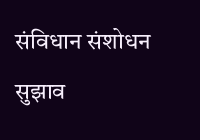संविधान संशोधन सुझाव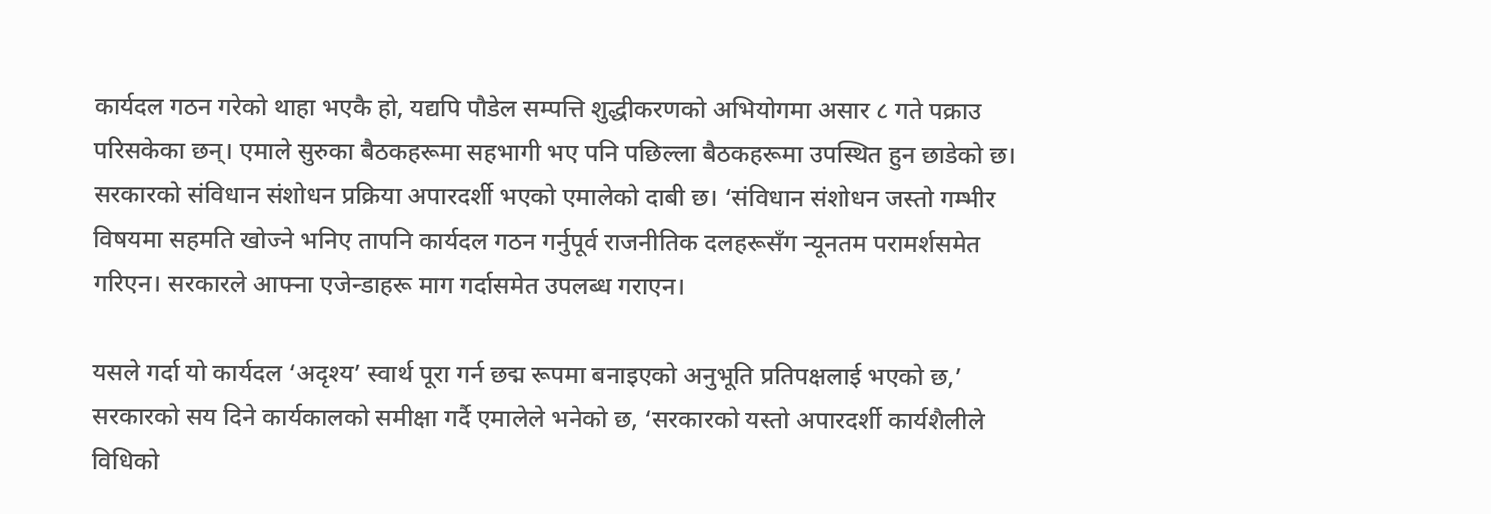कार्यदल गठन गरेको थाहा भएकै हो, यद्यपि पौडेल सम्पत्ति शुद्धीकरणको अभियोगमा असार ८ गते पक्राउ परिसकेका छन्। एमाले सुरुका बैठकहरूमा सहभागी भए पनि पछिल्ला बैठकहरूमा उपस्थित हुन छाडेको छ। सरकारको संविधान संशोधन प्रक्रिया अपारदर्शी भएको एमालेको दाबी छ। ‘संविधान संशोधन जस्तो गम्भीर विषयमा सहमति खोज्ने भनिए तापनि कार्यदल गठन गर्नुपूर्व राजनीतिक दलहरूसँग न्यूनतम परामर्शसमेत गरिएन। सरकारले आफ्ना एजेन्डाहरू माग गर्दासमेत उपलब्ध गराएन।

यसले गर्दा यो कार्यदल ‘अदृश्य’ स्वार्थ पूरा गर्न छद्म रूपमा बनाइएको अनुभूति प्रतिपक्षलाई भएको छ,’ सरकारको सय दिने कार्यकालको समीक्षा गर्दै एमालेले भनेको छ, ‘सरकारको यस्तो अपारदर्शी कार्यशैलीले विधिको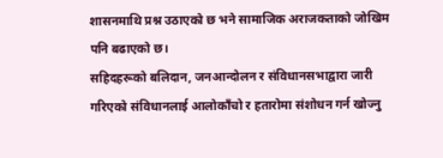शासनमाथि प्रश्न उठाएको छ भने सामाजिक अराजकताको जोखिम पनि बढाएको छ।
सहिदहरूको बलिदान, जनआन्दोलन र संविधानसभाद्वारा जारी गरिएको संविधानलाई आलोकाँचो र हतारोमा संशोधन गर्न खोज्नु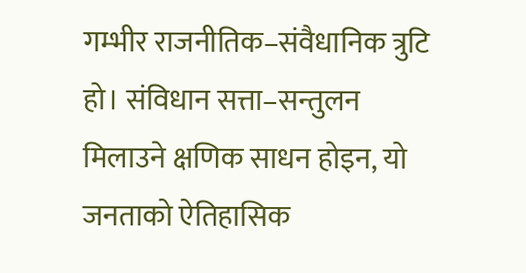गम्भीर राजनीतिक–संवैधानिक त्रुटि हो। संविधान सत्ता–सन्तुलन मिलाउने क्षणिक साधन होइन, यो जनताको ऐतिहासिक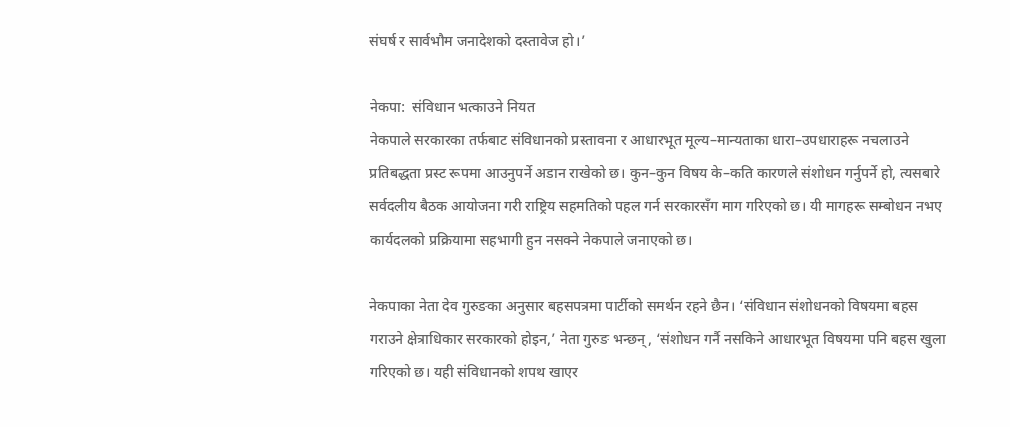संघर्ष र सार्वभौम जनादेशको दस्तावेज हो।’

नेकपा:  संविधान भत्काउने नियत
नेकपाले सरकारका तर्फबाट संविधानको प्रस्तावना र आधारभूत मूल्य–मान्यताका धारा–उपधाराहरू नचलाउने प्रतिबद्धता प्रस्ट रूपमा आउनुपर्ने अडान राखेको छ। कुन–कुन विषय के–कति कारणले संशोधन गर्नुपर्ने हो, त्यसबारे सर्वदलीय बैठक आयोजना गरी राष्ट्रिय सहमतिको पहल गर्न सरकारसँग माग गरिएको छ। यी मागहरू सम्बोधन नभए कार्यदलको प्रक्रियामा सहभागी हुन नसक्ने नेकपाले जनाएको छ।

नेकपाका नेता देव गुरुङका अनुसार बहसपत्रमा पार्टीको समर्थन रहने छैन। ‘संविधान संशोधनको विषयमा बहस गराउने क्षेत्राधिकार सरकारको होइन,’ नेता गुरुङ भन्छन्, ‘संशोधन गर्नै नसकिने आधारभूत विषयमा पनि बहस खुला गरिएको छ। यही संविधानको शपथ खाएर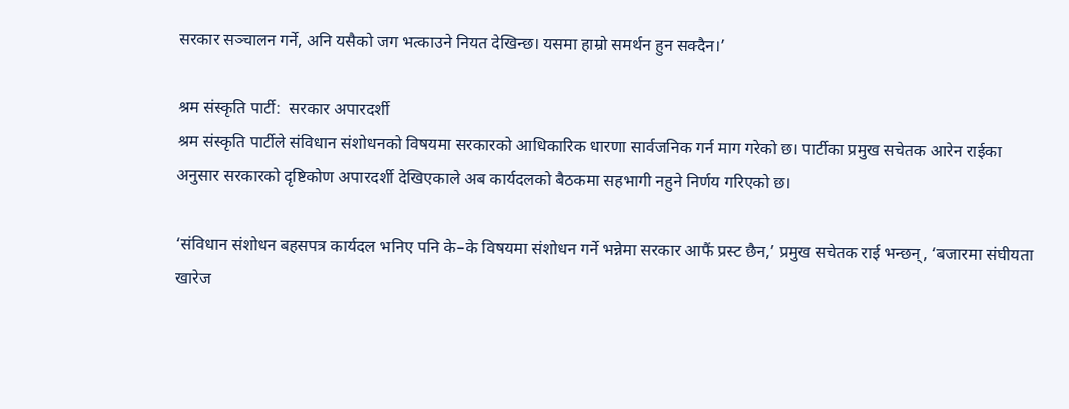सरकार सञ्चालन गर्ने, अनि यसैको जग भत्काउने नियत देखिन्छ। यसमा हाम्रो समर्थन हुन सक्दैन।’

श्रम संस्कृति पार्टी:  सरकार अपारदर्शी
श्रम संस्कृति पार्टीले संविधान संशोधनको विषयमा सरकारको आधिकारिक धारणा सार्वजनिक गर्न माग गरेको छ। पार्टीका प्रमुख सचेतक आरेन राईका अनुसार सरकारको दृष्टिकोण अपारदर्शी देखिएकाले अब कार्यदलको बैठकमा सहभागी नहुने निर्णय गरिएको छ।

‘संविधान संशोधन बहसपत्र कार्यदल भनिए पनि के–के विषयमा संशोधन गर्ने भन्नेमा सरकार आफैं प्रस्ट छैन,’ प्रमुख सचेतक राई भन्छन्, ‘बजारमा संघीयता खारेज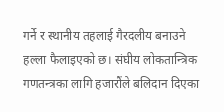गर्ने र स्थानीय तहलाई गैरदलीय बनाउने हल्ला फैलाइएको छ। संघीय लोकतान्त्रिक गणतन्त्रका लागि हजारौंले बलिदान दिएका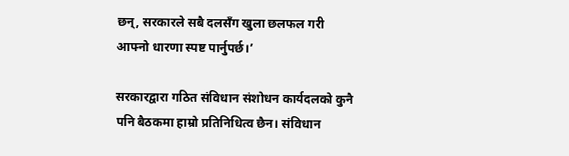छन्, सरकारले सबै दलसँग खुला छलफल गरी आफ्नो धारणा स्पष्ट पार्नुपर्छ।’

सरकारद्वारा गठित संविधान संशोधन कार्यदलको कुनै पनि बैठकमा हाम्रो प्रतिनिधित्व छैन। संविधान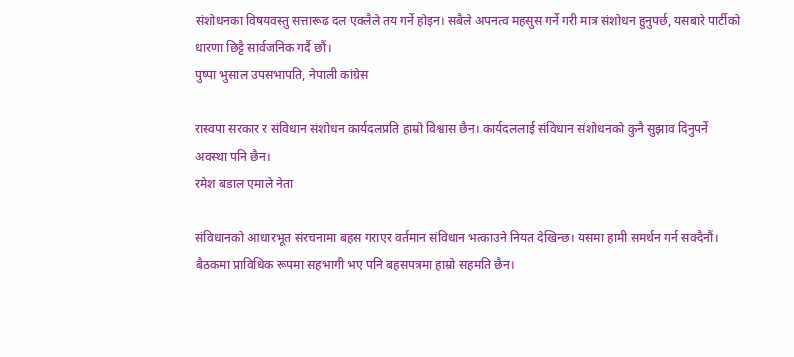संशोधनका विषयवस्तु सत्तारूढ दल एक्लैले तय गर्ने होइन। सबैले अपनत्व महसुस गर्ने गरी मात्र संशोधन हुनुपर्छ, यसबारे पार्टीको धारणा छिट्टै सार्वजनिक गर्दै छौं।
पुष्पा भुसाल उपसभापति, नेपाली कांग्रेस

रास्वपा सरकार र संविधान संशोधन कार्यदलप्रति हाम्रो विश्वास छैन। कार्यदललाई संविधान संशोधनको कुनै सुझाव दिनुपर्ने अवस्था पनि छैन।
रमेश बडाल एमाले नेता

संविधानको आधारभूत संरचनामा बहस गराएर वर्तमान संविधान भत्काउने नियत देखिन्छ। यसमा हामी समर्थन गर्न सक्दैनौं। बैठकमा प्राविधिक रूपमा सहभागी भए पनि बहसपत्रमा हाम्रो सहमति छैन।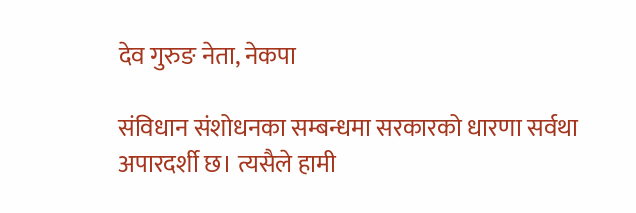देव गुरुङ नेता, नेकपा

संविधान संशोधनका सम्बन्धमा सरकारको धारणा सर्वथा अपारदर्शी छ। त्यसैले हामी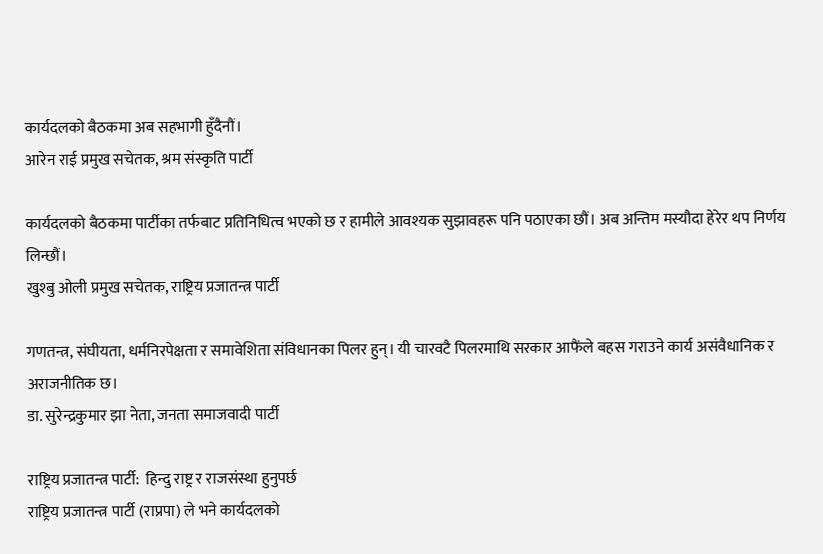कार्यदलको बैठकमा अब सहभागी हुँदैनौं।
आरेन राई प्रमुख सचेतक, श्रम संस्कृति पार्टी

कार्यदलको बैठकमा पार्टीका तर्फबाट प्रतिनिधित्व भएको छ र हामीले आवश्यक सुझावहरू पनि पठाएका छौं। अब अन्तिम मस्यौदा हेरेर थप निर्णय लिन्छौं।
खुश्बु ओली प्रमुख सचेतक, राष्ट्रिय प्रजातन्त्र पार्टी

गणतन्त्र, संघीयता, धर्मनिरपेक्षता र समावेशिता संविधानका पिलर हुन्। यी चारवटै पिलरमाथि सरकार आफैंले बहस गराउने कार्य असंवैधानिक र अराजनीतिक छ।
डा. सुरेन्द्रकुमार झा नेता, जनता समाजवादी पार्टी

राष्ट्रिय प्रजातन्त्र पार्टी:  हिन्दु राष्ट्र र राजसंस्था हुनुपर्छ
राष्ट्रिय प्रजातन्त्र पार्टी (राप्रपा) ले भने कार्यदलको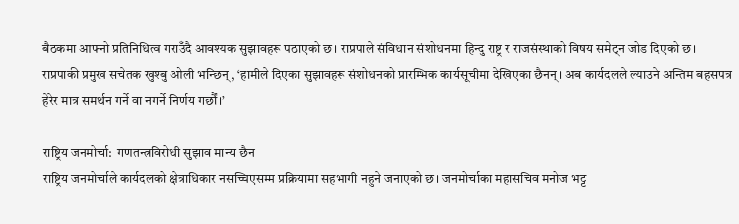बैठकमा आफ्नो प्रतिनिधित्व गराउँदै आवश्यक सुझावहरू पठाएको छ। राप्रपाले संविधान संशोधनमा हिन्दु राष्ट्र र राजसंस्थाको विषय समेट्न जोड दिएको छ। राप्रपाकी प्रमुख सचेतक खुश्बु ओली भन्छिन्, ‘हामीले दिएका सुझावहरू संशोधनको प्रारम्भिक कार्यसूचीमा देखिएका छैनन्। अब कार्यदलले ल्याउने अन्तिम बहसपत्र हेरेर मात्र समर्थन गर्ने वा नगर्ने निर्णय गर्छौं।’

राष्ट्रिय जनमोर्चा:  गणतन्त्रविरोधी सुझाव मान्य छैन
राष्ट्रिय जनमोर्चाले कार्यदलको क्षेत्राधिकार नसच्चिएसम्म प्रक्रियामा सहभागी नहुने जनाएको छ। जनमोर्चाका महासचिव मनोज भट्ट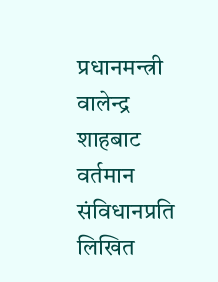प्रधानमन्त्री वालेन्द्र शाहबाट वर्तमान संविधानप्रति लिखित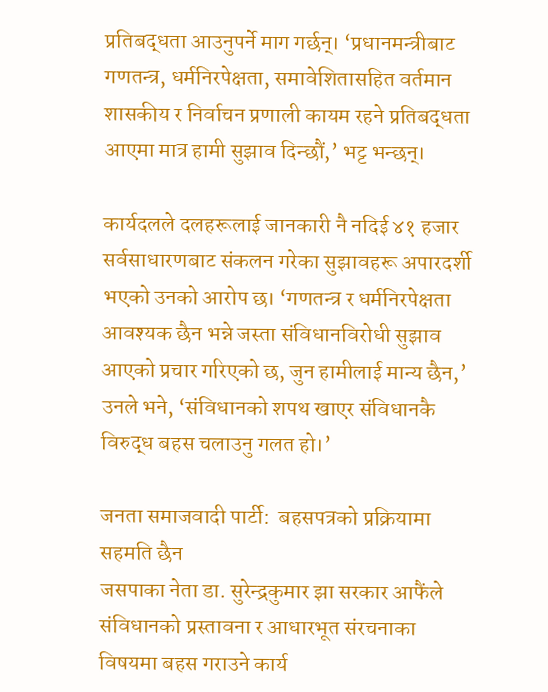प्रतिबद्धता आउनुपर्ने माग गर्छन्। ‘प्रधानमन्त्रीबाट गणतन्त्र, धर्मनिरपेक्षता, समावेशितासहित वर्तमान शासकीय र निर्वाचन प्रणाली कायम रहने प्रतिबद्धता आएमा मात्र हामी सुझाव दिन्छौं,’ भट्ट भन्छन्।

कार्यदलले दलहरूलाई जानकारी नै नदिई ४१ हजार सर्वसाधारणबाट संकलन गरेका सुझावहरू अपारदर्शी भएको उनको आरोप छ। ‘गणतन्त्र र धर्मनिरपेक्षता आवश्यक छैन भन्ने जस्ता संविधानविरोधी सुझाव आएको प्रचार गरिएको छ, जुन हामीलाई मान्य छैन,’ उनले भने, ‘संविधानको शपथ खाएर संविधानकै विरुद्ध बहस चलाउनु गलत हो।’

जनता समाजवादी पार्टी:  बहसपत्रको प्रक्रियामा सहमति छैन
जसपाका नेता डा. सुरेन्द्रकुमार झा सरकार आफैंले संविधानको प्रस्तावना र आधारभूत संरचनाका विषयमा बहस गराउने कार्य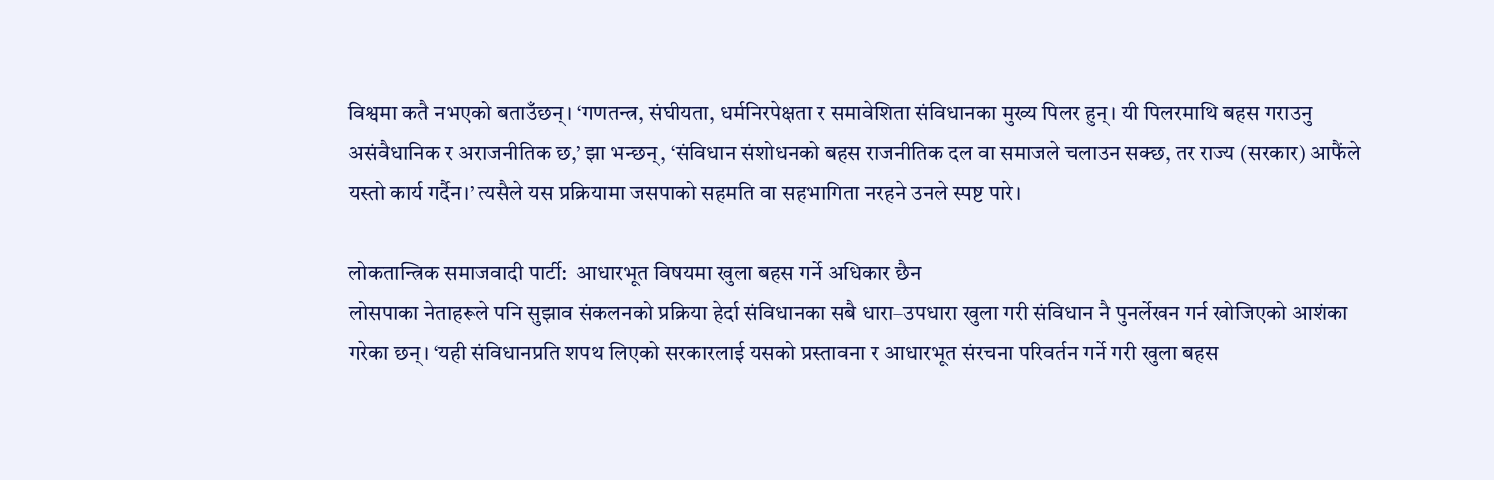विश्वमा कतै नभएको बताउँछन्। ‘गणतन्त्र, संघीयता, धर्मनिरपेक्षता र समावेशिता संविधानका मुख्य पिलर हुन्। यी पिलरमाथि बहस गराउनु असंवैधानिक र अराजनीतिक छ,’ झा भन्छन्, ‘संविधान संशोधनको बहस राजनीतिक दल वा समाजले चलाउन सक्छ, तर राज्य (सरकार) आफैंले यस्तो कार्य गर्दैन।’ त्यसैले यस प्रक्रियामा जसपाको सहमति वा सहभागिता नरहने उनले स्पष्ट पारे।

लोकतान्त्रिक समाजवादी पार्टी:  आधारभूत विषयमा खुला बहस गर्ने अधिकार छैन
लोसपाका नेताहरूले पनि सुझाव संकलनको प्रक्रिया हेर्दा संविधानका सबै धारा–उपधारा खुला गरी संविधान नै पुनर्लेखन गर्न खोजिएको आशंका गरेका छन्। ‘यही संविधानप्रति शपथ लिएको सरकारलाई यसको प्रस्तावना र आधारभूत संरचना परिवर्तन गर्ने गरी खुला बहस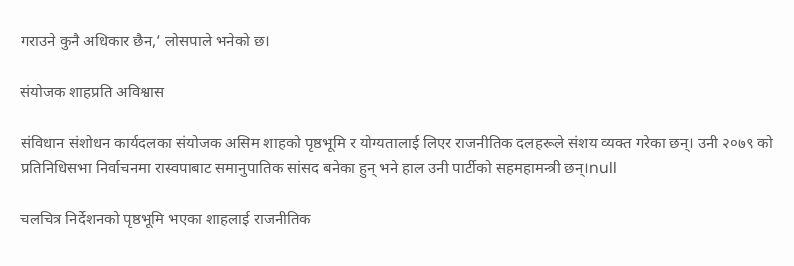गराउने कुनै अधिकार छैन,’ लोसपाले भनेको छ।

संयोजक शाहप्रति अविश्वास

संविधान संशोधन कार्यदलका संयोजक असिम शाहको पृष्ठभूमि र योग्यतालाई लिएर राजनीतिक दलहरूले संशय व्यक्त गरेका छन्। उनी २०७९ को प्रतिनिधिसभा निर्वाचनमा रास्वपाबाट समानुपातिक सांसद बनेका हुन् भने हाल उनी पार्टीको सहमहामन्त्री छन्।null

चलचित्र निर्देशनको पृष्ठभूमि भएका शाहलाई राजनीतिक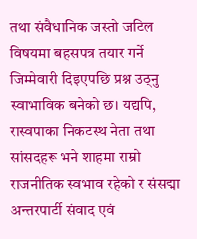तथा संवैधानिक जस्तो जटिल विषयमा बहसपत्र तयार गर्ने जिम्मेवारी दिइएपछि प्रश्न उठ्नु स्वाभाविक बनेको छ। यद्यपि, रास्वपाका निकटस्थ नेता तथा सांसदहरू भने शाहमा राम्रो राजनीतिक स्वभाव रहेको र संसद्मा अन्तरपार्टी संवाद एवं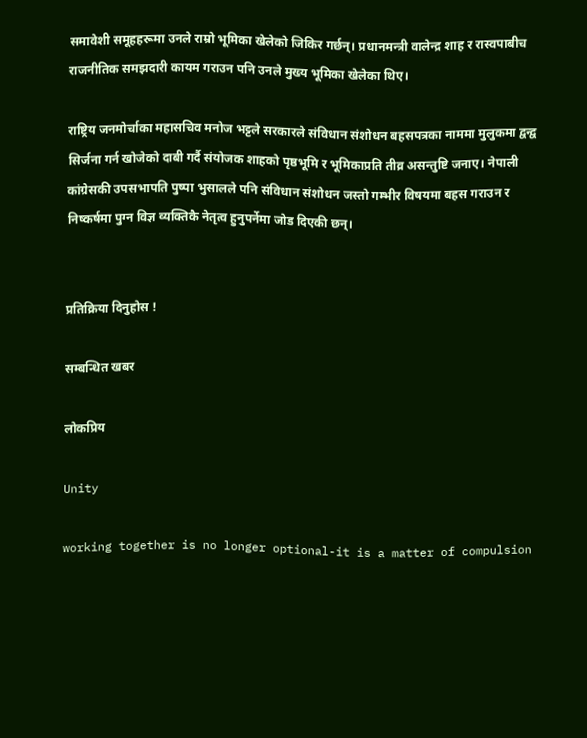समावेशी समूहहरूमा उनले राम्रो भूमिका खेलेको जिकिर गर्छन्। प्रधानमन्त्री वालेन्द्र शाह र रास्वपाबीच राजनीतिक समझदारी कायम गराउन पनि उनले मुख्य भूमिका खेलेका थिए।

राष्ट्रिय जनमोर्चाका महासचिव मनोज भट्टले सरकारले संविधान संशोधन बहसपत्रका नाममा मुलुकमा द्वन्द्व सिर्जना गर्न खोजेको दाबी गर्दै संयोजक शाहको पृष्ठभूमि र भूमिकाप्रति तीव्र असन्तुष्टि जनाए। नेपाली कांग्रेसकी उपसभापति पुष्पा भुसालले पनि संविधान संशोधन जस्तो गम्भीर विषयमा बहस गराउन र निष्कर्षमा पुग्न विज्ञ व्यक्तिकै नेतृत्व हुनुपर्नेमा जोड दिएकी छन्।


प्रतिक्रिया दिनुहोस !

सम्बन्धित खबर

लोकप्रिय

Unity

working together is no longer optional-it is a matter of compulsion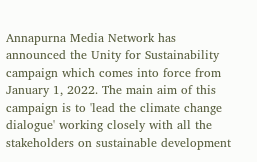Annapurna Media Network has announced the Unity for Sustainability campaign which comes into force from January 1, 2022. The main aim of this campaign is to 'lead the climate change dialogue' working closely with all the stakeholders on sustainable development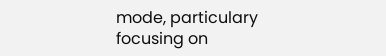mode, particulary focusing on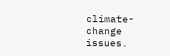climate-change issues.